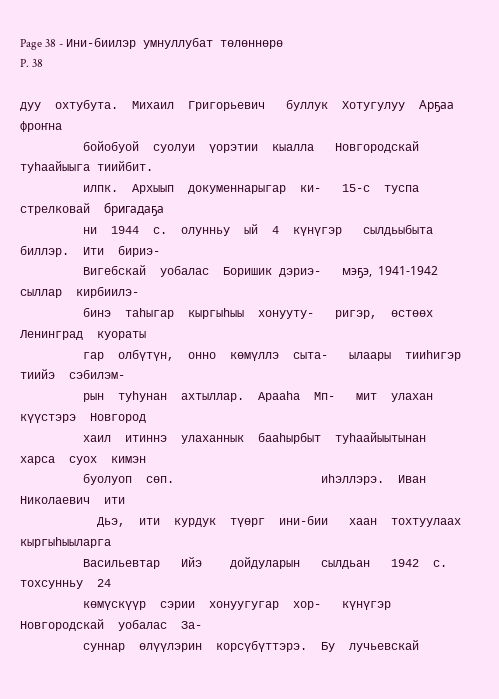Page 38 - Ини-биилэр умнуллубат төлөннөрө
P. 38

дуу  охтубута.  Михаил  Григорьевич   буллук  Хотугулуу  Арҕаа  фроҥна
         бойобуой  суолуи  үорэтии  кыалла   Новгородскай туһаайыыга тиийбит.
         илпк.  Архыып  докуменнарыгар  ки-   15-с  туспа  стрелковай  бригадаҕа
         ни  1944  с.  олунньу  ый  4  күнүгэр   сылдьыбыта  биллэр.  Ити  бириэ-
         Вигебскай  уобалас  Боришик дэриэ-   мэҕэ,  1941-1942  сыллар  кирбиилэ-
         бинэ  таһыгар  кыргыһыы  хонууту-   ригэр,  өстөөх  Ленинград  куораты
         гар  олбүтүн,  онно  көмүллэ  сыта-   ылаары  тииһигэр  тиийэ  сэбилэм-
         рын  туһунан  ахтыллар.  Арааһа  Мп-   мит  улахан  күүстэрэ  Новгород
         хаил  итиннэ  улаханнык  бааһырбыт  туһаайыытынан  харса  суох  кимэн
         буолуоп  сөп.                     иһэллэрэ.  Иван  Николаевич  ити
           Дьэ,  ити  курдук  түөрг  ини-бии   хаан  тохтуулаах  кыргыһыыларга
         Васильевтар   Ийэ    дойдуларын   сылдьан   1942  с.  тохсунньу  24
         көмүскүүр  сэрии  хонуугугар  хор-   күнүгэр  Новгородскай  уобалас  За-
         суннар  өлүүлэрин  корсүбүттэрэ.  Бу  лучьевскай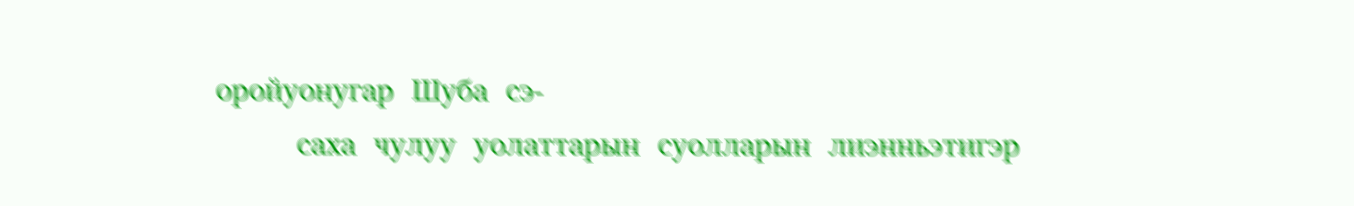оройуонугар  Шуба  сэ-
         саха  чулуу  уолаттарын  суолларын  лиэнньэтигэр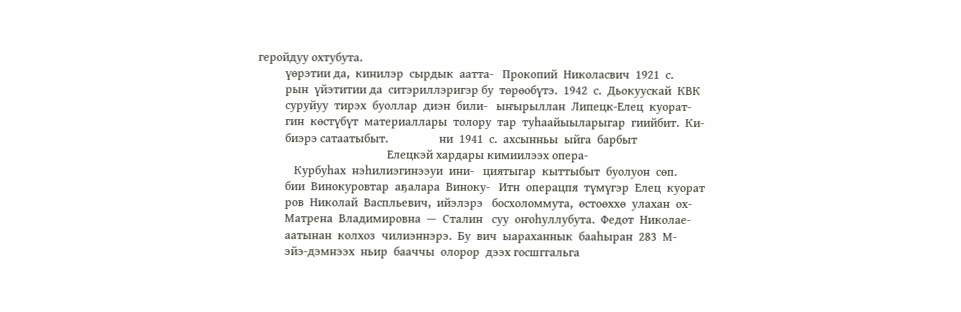геройдуу охтубута.
         үөрэтии да,  кинилэр  сырдык  аатта-   Прокопий  Николасвич  1921  с.
         рын  үйэтитии да  ситэриллэригэр бу  төрөобүтэ.  1942  с.  Дьокуускай  КВК
         суруйуу  тирэх  буоллар  диэн  били-   ыҥырыллан  Липецк-Елец  куорат-
         гин  көстүбүт  материаллары  толору  тар  туһаайыыларыгар  гиийбит.  Ки-
         биэрэ сатаатыбыт.                 ни  1941  с.  ахсынньы  ыйга  барбыт
                                           Елецкэй хардары кимиилээх опера-
            Курбуһах  нэһилиэгинээуи  ини-   циятыгар  кыттыбыт  буолуон  сөп.
         бии  Винокуровтар  аҕалара  Виноку-   Итн  операцпя  түмүгэр  Елец  куорат
         ров  Николай  Васпльевич,  ийэлэрэ   босхоломмута,  өстоөххө  улахан  ох-
         Матрена  Владимировна  —  Сталин   суу  оҥоһуллубута.  Федот  Николае-
         аатынан  колхоз  чилиэннэрэ.  Бу  вич  ыараханнык  бааһыран  283  М-
         эйэ-дэмнээх  ньир  бааччы  олорор  дээх госшггальга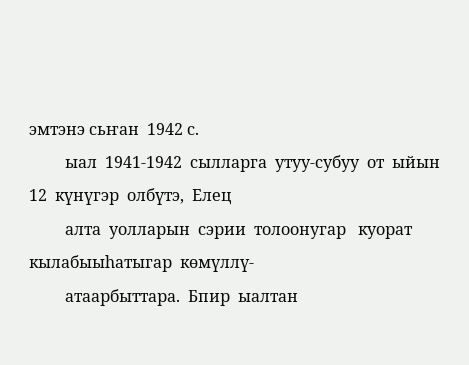эмтэнэ сьҥан  1942 с.
         ыал  1941-1942  сылларга  утуу-субуу  от  ыйын  12  күнүгэр  олбүтэ,  Елец
         алта  уолларын  сэрии  толоонугар   куорат  кылабыыһатыгар  көмүллү-
         атаарбыттара.  Бпир  ыалтан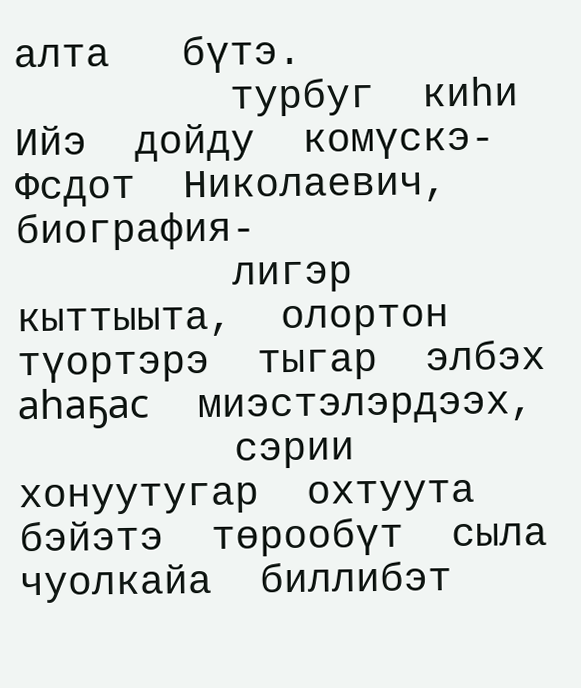алта   бүтэ.
         турбуг  киһи  Ийэ  дойду  комүскэ-   Фсдот  Николаевич,  биография-
         лигэр  кыттыыта,  олортон  түортэрэ  тыгар  элбэх  аһаҕас  миэстэлэрдээх,
         сэрии  хонуутугар  охтуута  бэйэтэ  төрообүт  сыла  чуолкайа  биллибэт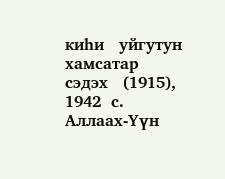киһи   уйгутун   хамсатар   сэдэх   (1915),  1942  с.  Аллаах-Үүн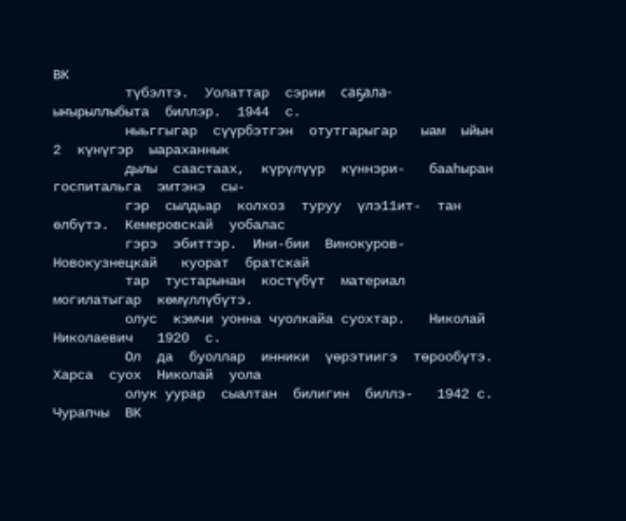ВК
         түбэлтэ.  Уолаттар  сэрии  саҕала-   ыҥырыллыбыта  биллэр.  1944  с.
         ныьггыгар  сүүрбэтгэн  отутгарыгар   ыам  ыйын  2  күнүгэр  ыараханнык
         дылы  саастаах,  күрүлүүр  күннэри-   бааһыран  госпитальга  эмтэнэ  сы-
         гэр  сылдьар  колхоз  туруу  үлэ11ит-  тан  өлбүтэ.  Кемеровскай  уобалас
         гэрэ  эбиттэр.  Ини-бии  Винокуров-   Новокузнецкай   куорат  братскай
         тар  тустарынан  костүбүт  материал   могилатыгар  көмүллүбүтэ.
         олус  кэмчи уонна чуолкайа суохтар.   Николай  Николаевич   1920  с.
         Ол  да  буоллар  инники  үөрэтиигэ  төрообүтэ.  Харса  суох  Николай  уола
         олук уурар  сыалтан  билигин  биллэ-   1942 с. Чурапчы  ВК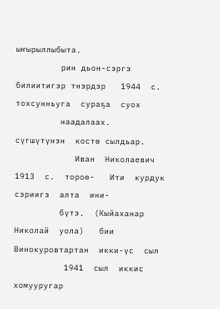ыҥырыллыбыта.
         рин дьон-сэргэ  билиитигэр тнэрдэр   1944  с.  тохсунньуга  сураҕа  суох
         наадалаах.                        сүгшүтүнэн  костө сылдьар.
            Иван  Николаевич  1913  с.  тороө-   Ити  курдук  сэриигэ  алта  ини-
         бүтэ.  (Кыйаханар  Николай  уола)   бии  Винокуровтартан  икки-үс  сыл
          1941  сыл  иккис  хомууругар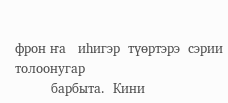фрон ҥа   иһигэр  түөртэрэ  сэрии  толоонугар
         барбыта.  Кини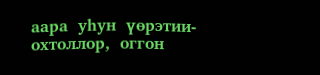аара  уһун  үөрэтии-   охтоллор,  оггон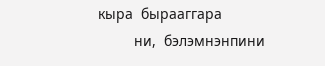кыра  бырааггара
         ни,  бэлэмнэнпини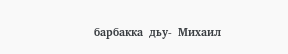барбакка  дьу-  Михаил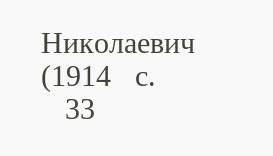Николаевич   (1914   с.
   33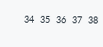34   35   36   37   38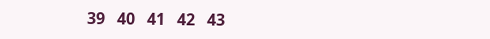39   40   41   42   43